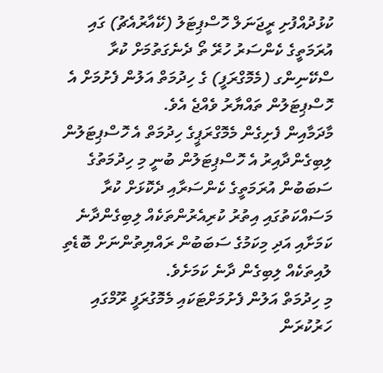ކުޅުދުއްފުށި ރީޖަނަލް ހޮސްޕިޓަލު (ކޭއާރުއެޗު) ގައި އުރަމަތީގެ ކެންސަރު ހުރޭ ތޯ ދެނެގަތުމަށް ކުރާ ސްކޭނިންގ (މެމޮގްރަފީ) ގެ ހިދުމަތް އަލުން ފެށުމަށް އެ ހޮސްޕިޓަލުން ތައްޔާރު ވެއްޖެ އެވެ.
މާދަމާއިން ފެށިގެން މެމޮގްރަޕީގެ ހިދުމަތް އެ ހޮސްޕިޓަލުން ލިބިގެންދާއިރު އެ ހޮސްޕިޓަލުން ބުނީ މި ހިދުމަތުގެ ސަބަބުން އުރަމަތީގެ ކެންސަރާއި ދެކޮޅަށް ކުރާ މަސައްކަތުގައި އިތުރު ކުރިއެރުންތަކެއް ލިބިގެންދާނެ ކަމަށާއި އަދި މިކަމުގެ ސަބަބުން ރައްޔިތުންނަށް ބޮޑެތި ލުއިތަކެއް ލިބިގެން ދާނެ ކަމަށެވެ.
މި ހިދުމަތް އަލުން ފެށުމަށްޓަކައި މެމޮގުރަފީ ރޫމްގައި ހަރުކުރަން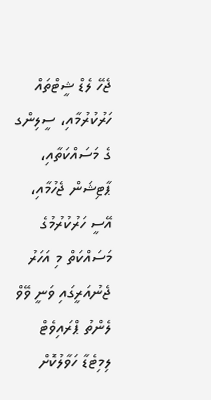ޖެހޭ ލެޑް ޝީޓްތައް ހަރުކުރުމާއި، ސީލިންގ ގެ މަސައްކަތާއި، ޕާޓިޝަން ޖެހުމާއި، އޭސީ ހަރުކުރުމުގެ މަސައްކަތް މި އަހަރު ޖެނުއަރީގައި ވަނީ ވޭވް ލެންތު ޕްރައިވެޓް ލިމިޓެޑާ ހަވާލުކޮށް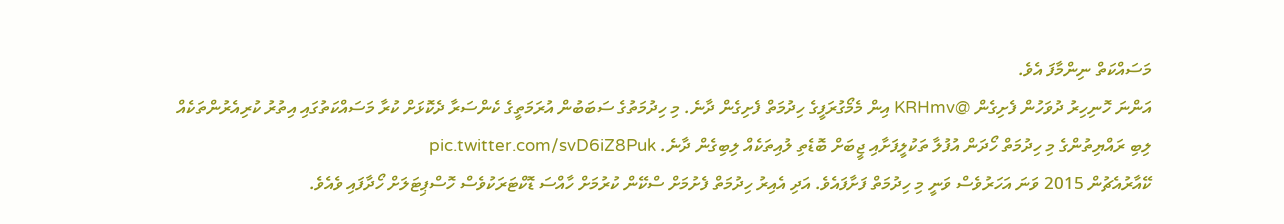މަސައްކަތް ނިންމާފަ އެވެ.
އަންނަ ހޮނިހިރު ދުވަހުން ފެށިގެން @KRHmv އިން މެމޯގުރަފީގެ ހިދުމަތް ފެށިގެން ދާނެ. މި ހިދުމަތުގެ ސަބަބުން އުރަމަތީގެ ކެންސަރާ ދެކޮޅަށް ކުރާ މަސައްކަތުގައި އިތުރު ކުރިއެރުންތަކެއް ލިބި ރައްޔިތުންގެ މި ހިދުމަތް ހޯދަން އުފުލާ ތަކުލީފަށާއި ޖީބަށް ބޮޑެތި ލުއިތަކެއް ލިބިގެން ދާނެ. pic.twitter.com/svD6iZ8Puk
ކޭއާރުއެޗުން 2015 ވަނަ އަހަރުވެސް ވަނީ މި ހިދުމަތް ފަށާފައެވެ. އަދި އެއިރު ހިދުމަތް ފެށުމަށް ސްކޭން ކުރުމަށް ހާއްސަ ޑޮކްޓަރަކުވެސް ހޮސްޕިޓަލަށް ހޯދާފައި ވެއެވެ.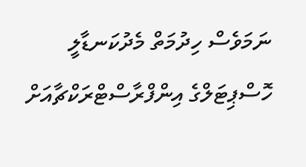ނަމަވެސް ހިދުމަތް މެދުކަނޑާލީ ހޮސްޕިޓަލްގެ އިންފްރާސްޓްރަކްޗާއަށް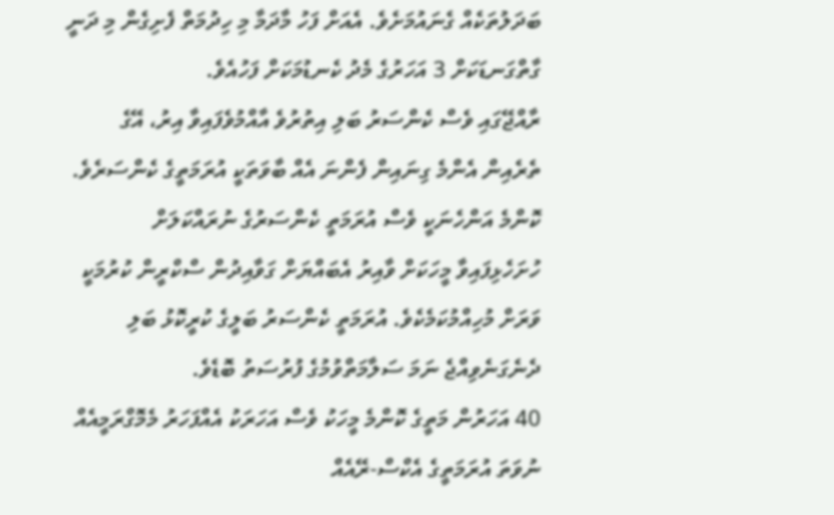ބަދަލުތަކެއް ގެނައުމަށެވެ. އެއަށް ފަހު މާދަމާ މި ހިދުމަތް ފެށިގެން މި ދަނީ ގާތްގަނޑަކަށް 3 އަހަރުގެ މެދު ކެނޑުމަކަށް ފަހުއެވެ.
ރާއްޖޭގައި ވެސް ކެންސަރު ބަލި އިތުރުވެ އާއްމުވެފައިވާ އިރު، އޭގެ ތެރެއިން އެންމެ ގިނައިން ފެންނަ އެއް ބާވަތަކީ އުރަމަތީގެ ކެންސަރެވެ. ކޮންމެ އަންހެނަކީ ވެސް އުރަމަތީ ކެންސަރުގެ ނުރައްކަލަށް ހުށަހެޅިފައިވާ މީހަކަށް ވާއިރު އެބައްޔަށް ގަވާއިދުން ސްކްރީން ކުރުމަކީ ވަރަށް މުހިއްމުކަމެކެވެ. އުރަމަތީ ކެންސަރު ބަލީގެ ކުރީކޮޅު ބަލި ދެނެގަނެވިއްޖެ ނަމަ ސަލާމަތްވުމުގެ ފުރުސަތު ބޮޑެވެ.
40 އަހަރުން މަތީގެ ކޮންމެ މީހަކު ވެސް އަހަރަކު އެއްފަހަރު މެމޮގްރަމީއެއް ނުވަތަ އުރަމަތީގެ އެކްސް-ރޭއެއް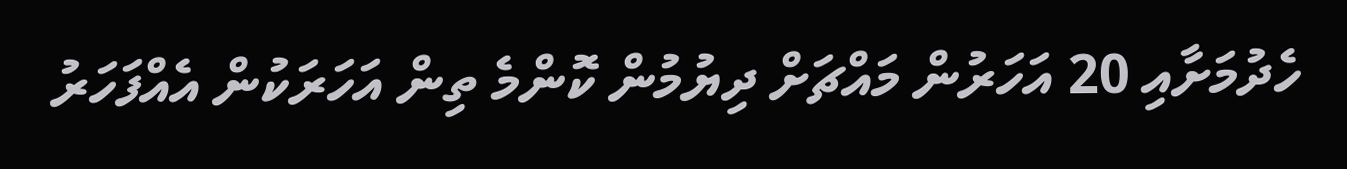ހެދުމަށާއި 20 އަހަރުން މައްޗަށް ދިޔުމުން ކޮންމެ ތިން އަހަރަކުން އެއްފަހަރު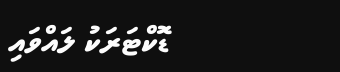ޑޮކްޓަރަކު ލައްވައި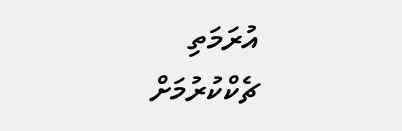އުރަމަތި ޗެކްކުރުމަށް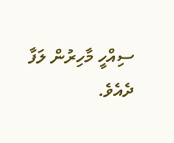ސިއްހީ މާހިރުން ލަފާ ދެއެވެ.